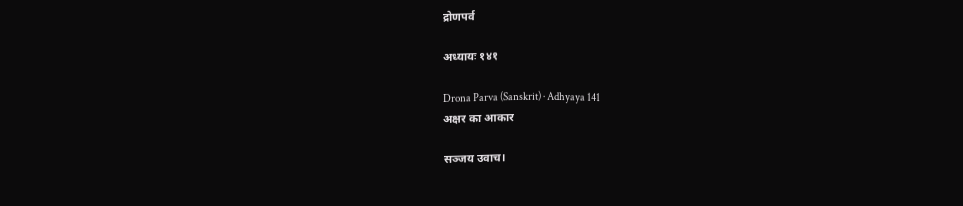द्रोणपर्व

अध्यायः १४१

Drona Parva (Sanskrit) · Adhyaya 141
अक्षर का आकार

सञ्जय उवाच।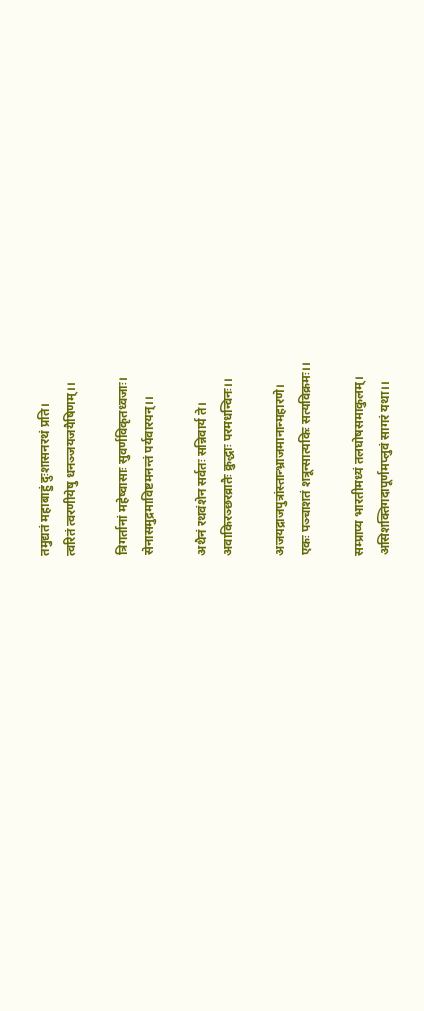तमुद्यतं महाबाहुं दुःशासनरथं प्रति।
त्वरितं त्वरणीयेषु धनञ्जयजयैषिणम्।।

त्रिगर्तानां महेष्वासाः सुवर्णविकृतध्वजाः।
सेनासमुद्रमाविष्टमनन्तं पर्यवारयन्।।

अथैनं रथवंशेन सर्वतः सन्निवार्य ते।
अवाकिरञ्छरव्रातैः क्रुद्धाः परमधन्विनः।।

अजयद्राजपुत्रांस्तान्भ्राजमानान्महारणे।
एकः पञ्चाशतं शत्रून्सात्यकिः सत्यविक्रमः।।

सम्प्राप्य भारतीमध्यं तलघोषसमाकुलम्।
असिशक्तिगदापूर्णमप्लुवं सागरं यथा।।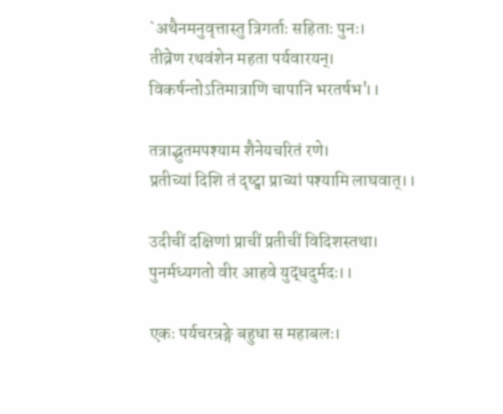`अथैनमनुवृत्तास्तु त्रिगर्ताः सहिताः पुनः।
तीव्रेण रथवंशेन महता पर्यवारयन्।
विकर्षन्तोऽतिमात्राणि चापानि भरतर्षभ'।।

तत्राद्भुतमपश्याम शैनेयचरितं रणे।
प्रतीच्यां दिशि तं दृष्ट्वा प्राच्यां पश्यामि लाघवात्।।

उदीचीं दक्षिणां प्राचीं प्रतीचीं विदिशस्तथा।
पुनर्मध्यगतो वीर आहवे युद्धदुर्मदः।।

एकः पर्यचरन्रङ्गे बहुधा स महाबलः।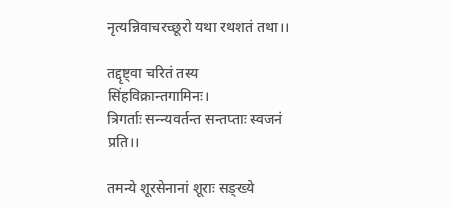नृत्यन्निवाचरच्छूरो यथा रथशतं तथा।।

तद्दृष्ट्वा चरितं तस्य सिंहविक्रान्तगामिनः।
त्रिगर्ताः सन्न्यवर्तन्त सन्तप्ताः स्वजनं प्रति।।

तमन्ये शूरसेनानां शूराः सङ्ख्ये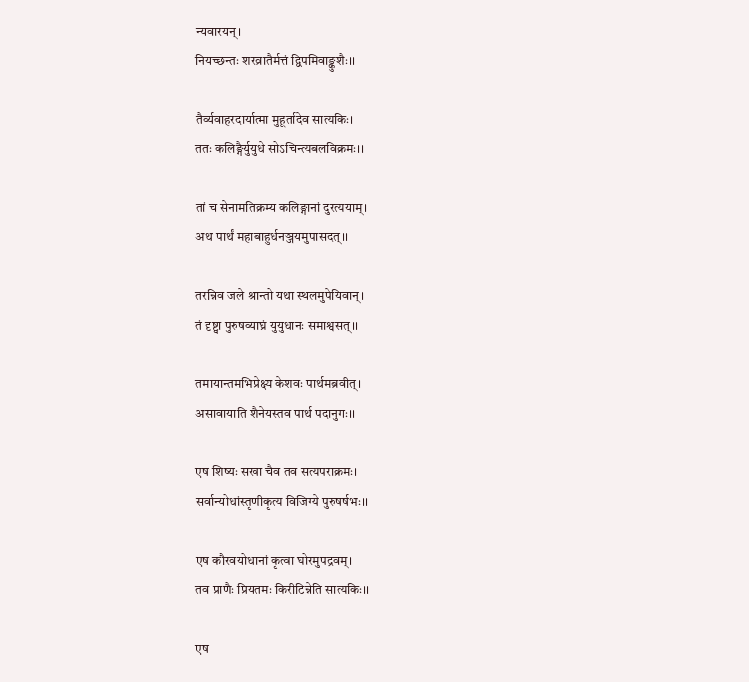न्यवारयन्।
नियच्छन्तः शरव्रातैर्मत्तं द्विपमिवाङ्कुशैः।।

तैर्व्यवाहरदार्यात्मा मुहूर्तादेव सात्यकिः।
ततः कलिङ्गैर्युयुधे सोऽचिन्त्यबलविक्रमः।।

तां च सेनामतिक्रम्य कलिङ्गानां दुरत्ययाम्।
अथ पार्थं महाबाहुर्धनञ्जयमुपासदत्।।

तरन्निव जले श्रान्तो यथा स्थलमुपेयिवान्।
तं दृष्ट्वा पुरुषव्याघ्रं युयुधानः समाश्वसत्।।

तमायान्तमभिप्रेक्ष्य केशवः पार्थमब्रवीत्।
असावायाति शैनेयस्तव पार्थ पदानुगः।।

एष शिष्यः सखा चैव तव सत्यपराक्रमः।
सर्वान्योधांस्तृणीकृत्य विजिग्ये पुरुषर्षभः।।

एष कौरवयोधानां कृत्वा घोरमुपद्रवम्।
तव प्राणैः प्रियतमः किरीटिन्नेति सात्यकिः।।

एष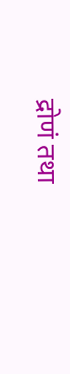द्रोणं तथा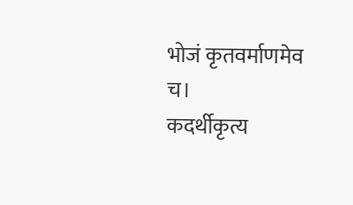भोजं कृतवर्माणमेव च।
कदर्थीकृत्य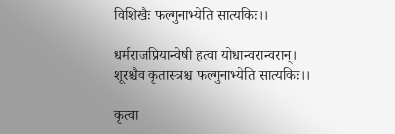विशिखैः फल्गुनाभ्येति सात्यकिः।।

धर्मराजप्रियान्वेषी हत्वा योधान्वरान्वरान्।
शूरश्चैव कृतास्त्रश्च फल्गुनाभ्येति सात्यकिः।।

कृत्वा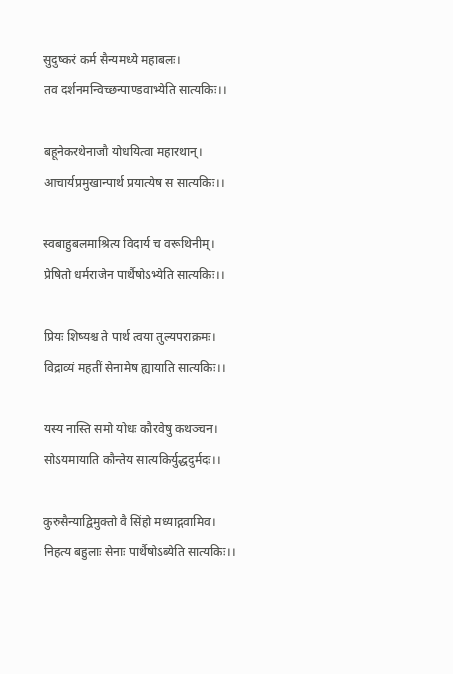सुदुष्करं कर्म सैन्यमध्ये महाबलः।
तव दर्शनमन्विच्छन्पाण्डवाभ्येति सात्यकिः।।

बहूनेकरथेनाजौ योधयित्वा महारथान्।
आचार्यप्रमुखान्पार्थ प्रयात्येष स सात्यकिः।।

स्वबाहुबलमाश्रित्य विदार्य च वरूथिनीम्।
प्रेषितो धर्मराजेन पार्थैषोऽभ्येति सात्यकिः।।

प्रियः शिष्यश्च ते पार्थ त्वया तुल्यपराक्रमः।
विद्राव्यं महतीं सेनामेष ह्यायाति सात्यकिः।।

यस्य नास्ति समो योधः कौरवेषु कथञ्चन।
सोऽयमायाति कौन्तेय सात्यकिर्युद्धदुर्मदः।।

कुरुसैन्याद्विमुक्तो वै सिंहो मध्याद्गवामिव।
निहत्य बहुलाः सेनाः पार्थैषोऽब्येति सात्यकिः।।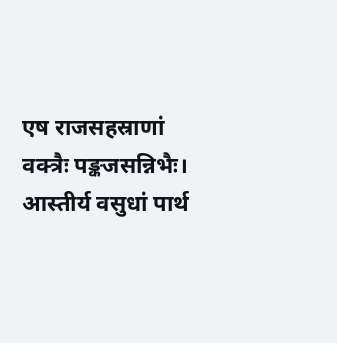एष राजसहस्राणां वक्त्रैः पङ्कजसन्निभैः।
आस्तीर्य वसुधां पार्थ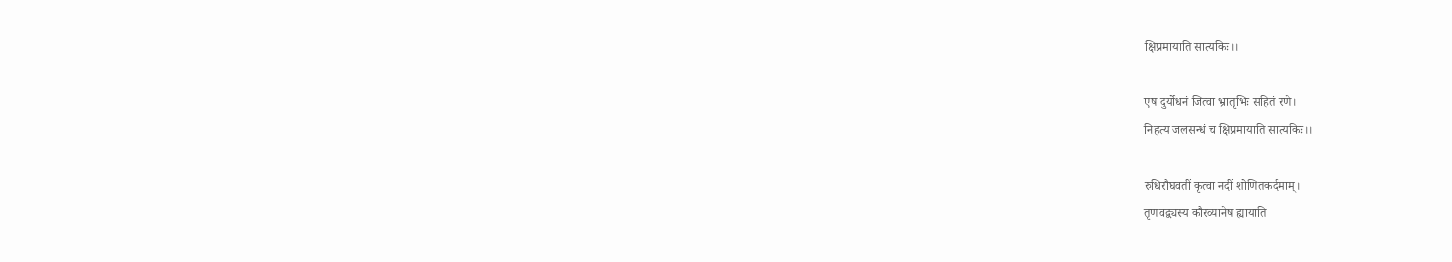क्षिप्रमायाति सात्यकिः।।

एष दुर्योधनं जित्वा भ्रातृभिः सहितं रणे।
निहत्य जलसन्धं च क्षिप्रमायाति सात्यकिः।।

रुधिरौघवतीं कृत्वा नदीं शोणितकर्दमाम्।
तृणवद्व्यस्य कौरव्यानेष ह्यायाति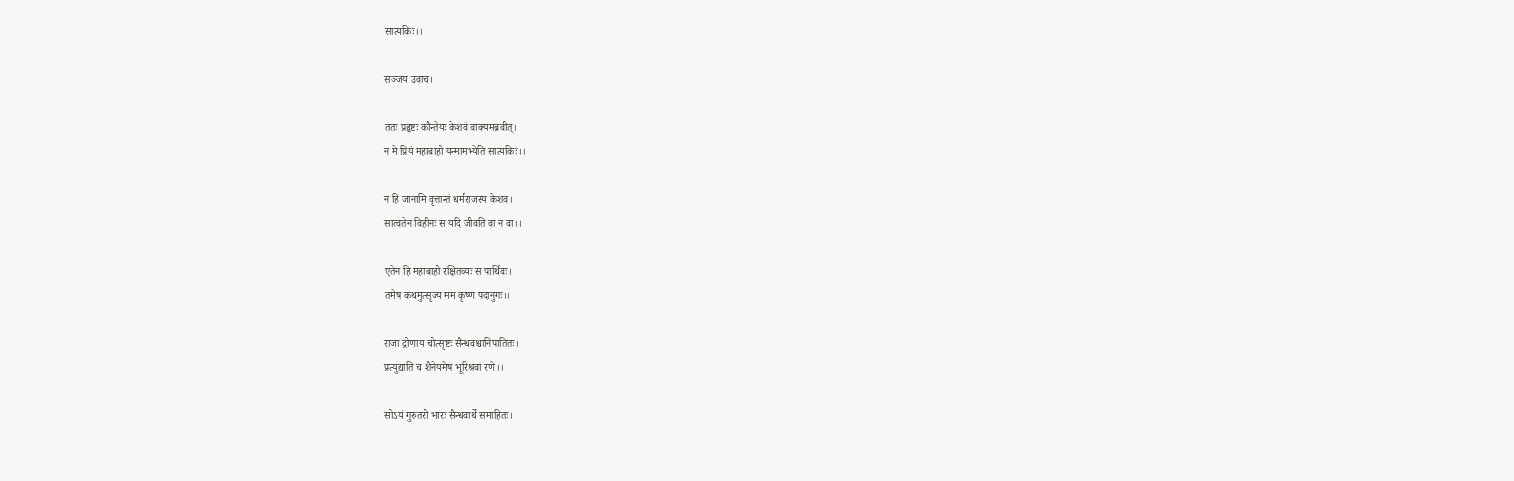सात्यकिः।।

सञ्जय उवाच।

ततः प्रहृष्टः कौन्तेयः केशवं वाक्यमब्रवीत्।
न मे प्रियं महाबाहो यन्मामभ्येति सात्यकिः।।

न हि जानामि वृत्तान्तं धर्मराजस्य केशव।
सात्वतेन विहीनः स यदि जीवति वा न वा।।

एतेन हि महाबाहो रक्षितव्यः स पार्थिवः।
तमेष कथमुत्सृज्य मम कृष्ण पदानुगः।।

राजा द्रोणाय चोत्सृष्टः सैन्धवश्चानिपातितः।
प्रत्युद्याति च शैनेयमेष भूरिश्रवा रणे।।

सोऽयं गुरुतरो भारः सैन्धवार्थे समाहितः।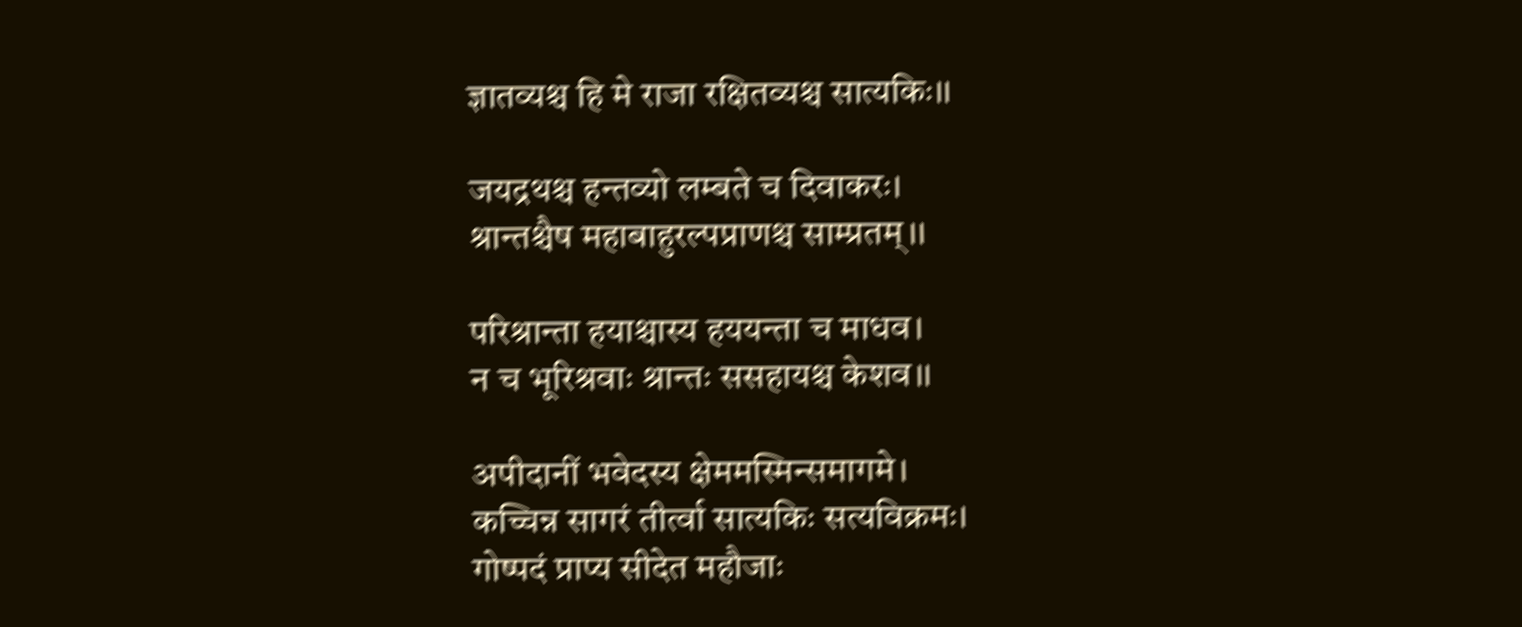ज्ञातव्यश्च हि मे राजा रक्षितव्यश्च सात्यकिः।।

जयद्रथश्च हन्तव्यो लम्बते च दिवाकरः।
श्रान्तश्चैष महाबाहुरल्पप्राणश्च साम्प्रतम्।।

परिश्रान्ता हयाश्चास्य हययन्ता च माधव।
न च भूरिश्रवाः श्रान्तः ससहायश्च केशव।।

अपीदानीं भवेदस्य क्षेममस्मिन्समागमे।
कच्चिन्न सागरं तीर्त्वा सात्यकिः सत्यविक्रमः।
गोष्पदं प्राप्य सीदेत महौजाः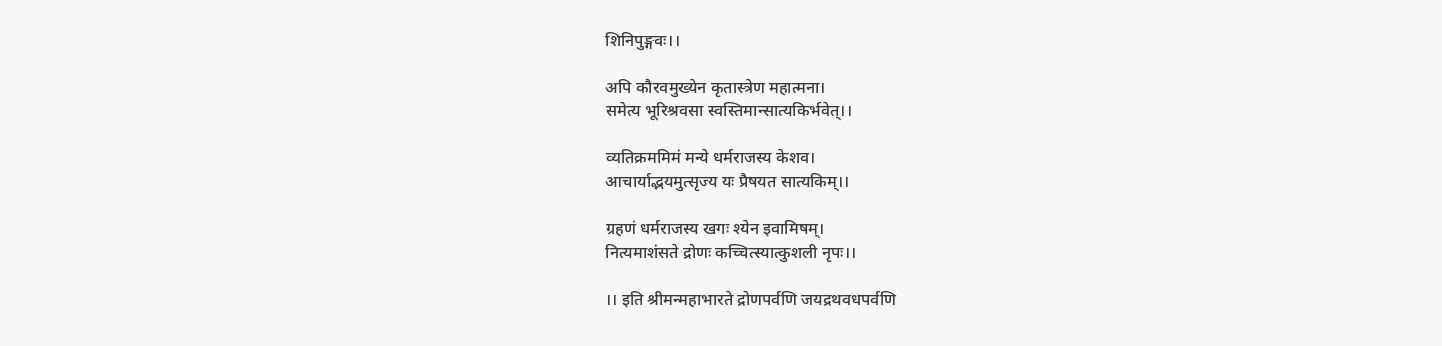शिनिपुङ्गवः।।

अपि कौरवमुख्येन कृतास्त्रेण महात्मना।
समेत्य भूरिश्रवसा स्वस्तिमान्सात्यकिर्भवेत्।।

व्यतिक्रममिमं मन्ये धर्मराजस्य केशव।
आचार्याद्भयमुत्सृज्य यः प्रैषयत सात्यकिम्।।

ग्रहणं धर्मराजस्य खगः श्येन इवामिषम्।
नित्यमाशंसते द्रोणः कच्चित्स्यात्कुशली नृपः।।

।। इति श्रीमन्महाभारते द्रोणपर्वणि जयद्रथवधपर्वणि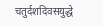चतुर्दशदिवसयुद्धे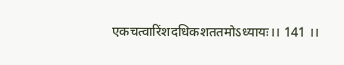एकचत्वारिंशदधिकशततमोऽध्यायः।। 141 ।।